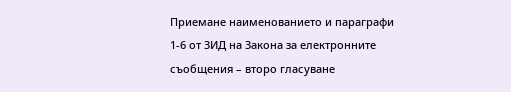Приемане наименованието и параграфи 1-6 от ЗИД на Закона за електронните съобщения – второ гласуване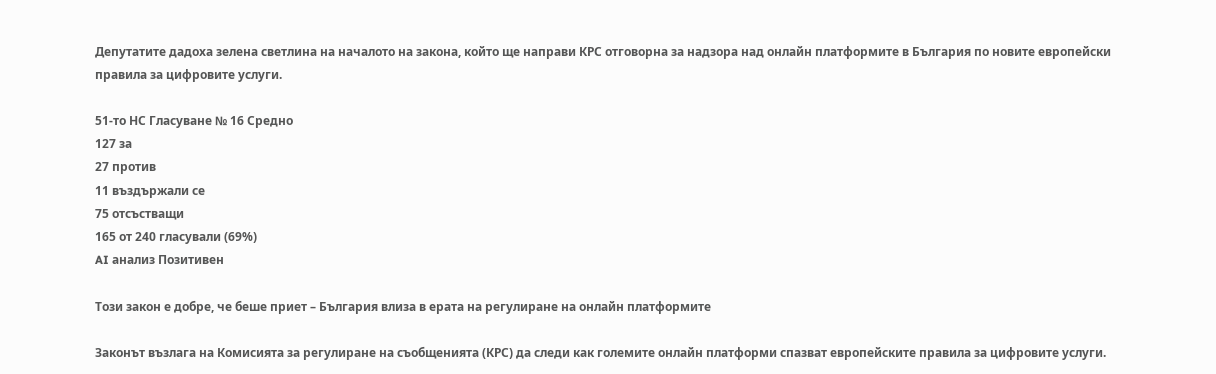Депутатите дадоха зелена светлина на началото на закона, който ще направи КРС отговорна за надзора над онлайн платформите в България по новите европейски правила за цифровите услуги.

51-то НС Гласуване № 16 Средно
127 за
27 против
11 въздържали се
75 отсъстващи
165 от 240 гласували (69%)
AI анализ Позитивен

Този закон е добре, че беше приет – България влиза в ерата на регулиране на онлайн платформите

Законът възлага на Комисията за регулиране на съобщенията (КРС) да следи как големите онлайн платформи спазват европейските правила за цифровите услуги.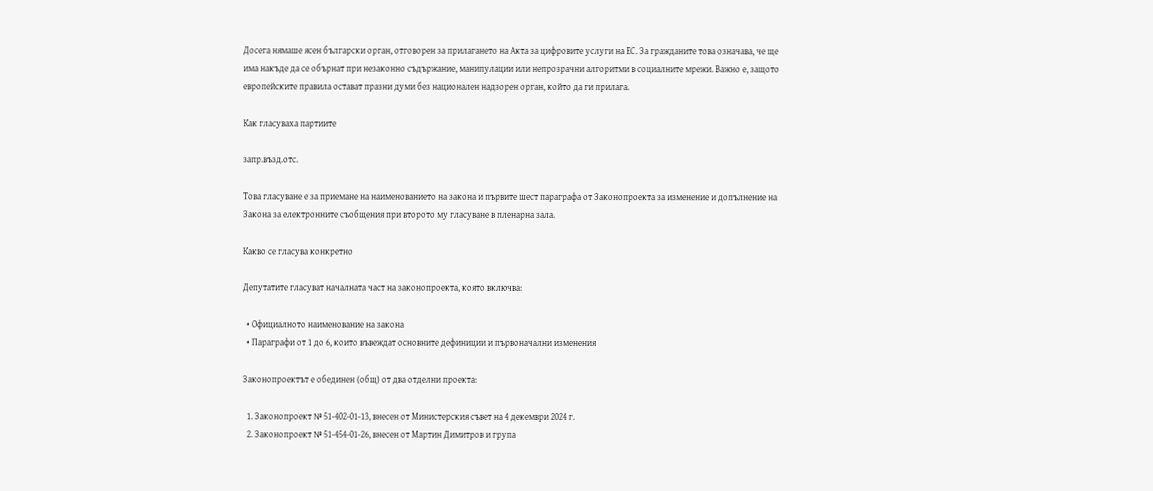Досега нямаше ясен български орган, отговорен за прилагането на Акта за цифровите услуги на ЕС. За гражданите това означава, че ще има накъде да се обърнат при незаконно съдържание, манипулации или непрозрачни алгоритми в социалните мрежи. Важно е, защото европейските правила остават празни думи без национален надзорен орган, който да ги прилага.

Как гласуваха партиите

запр.възд.отс.

Това гласуване е за приемане на наименованието на закона и първите шест параграфа от Законопроекта за изменение и допълнение на Закона за електронните съобщения при второто му гласуване в пленарна зала.

Какво се гласува конкретно

Депутатите гласуват началната част на законопроекта, която включва:

  • Официалното наименование на закона
  • Параграфи от 1 до 6, които въвеждат основните дефиниции и първоначални изменения

Законопроектът е обединен (общ) от два отделни проекта:

  1. Законопроект № 51-402-01-13, внесен от Министерския съвет на 4 декември 2024 г.
  2. Законопроект № 51-454-01-26, внесен от Мартин Димитров и група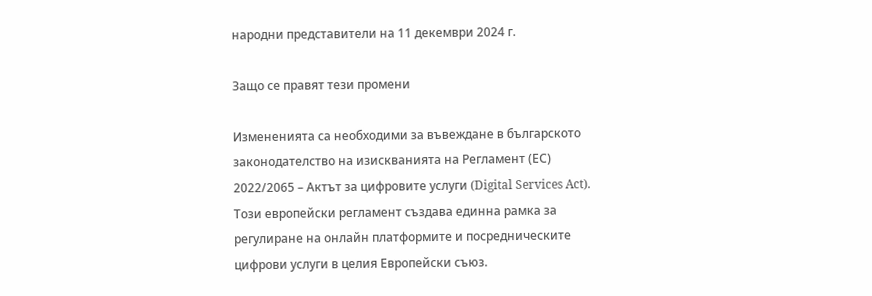народни представители на 11 декември 2024 г.

Защо се правят тези промени

Измененията са необходими за въвеждане в българското законодателство на изискванията на Регламент (ЕС) 2022/2065 – Актът за цифровите услуги (Digital Services Act). Този европейски регламент създава единна рамка за регулиране на онлайн платформите и посредническите цифрови услуги в целия Европейски съюз.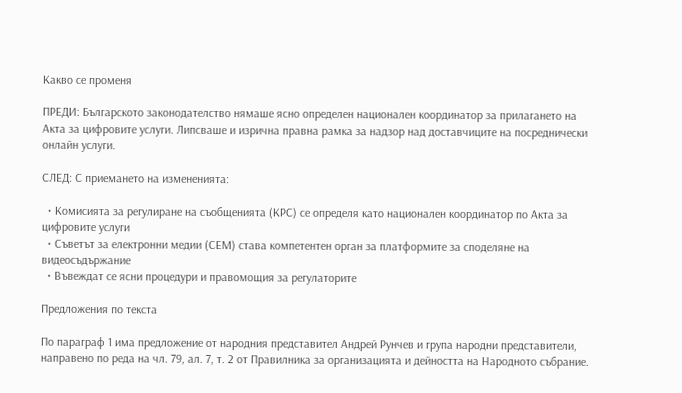Какво се променя

ПРЕДИ: Българското законодателство нямаше ясно определен национален координатор за прилагането на Акта за цифровите услуги. Липсваше и изрична правна рамка за надзор над доставчиците на посреднически онлайн услуги.

СЛЕД: С приемането на измененията:

  • Комисията за регулиране на съобщенията (КРС) се определя като национален координатор по Акта за цифровите услуги
  • Съветът за електронни медии (СЕМ) става компетентен орган за платформите за споделяне на видеосъдържание
  • Въвеждат се ясни процедури и правомощия за регулаторите

Предложения по текста

По параграф 1 има предложение от народния представител Андрей Рунчев и група народни представители, направено по реда на чл. 79, ал. 7, т. 2 от Правилника за организацията и дейността на Народното събрание.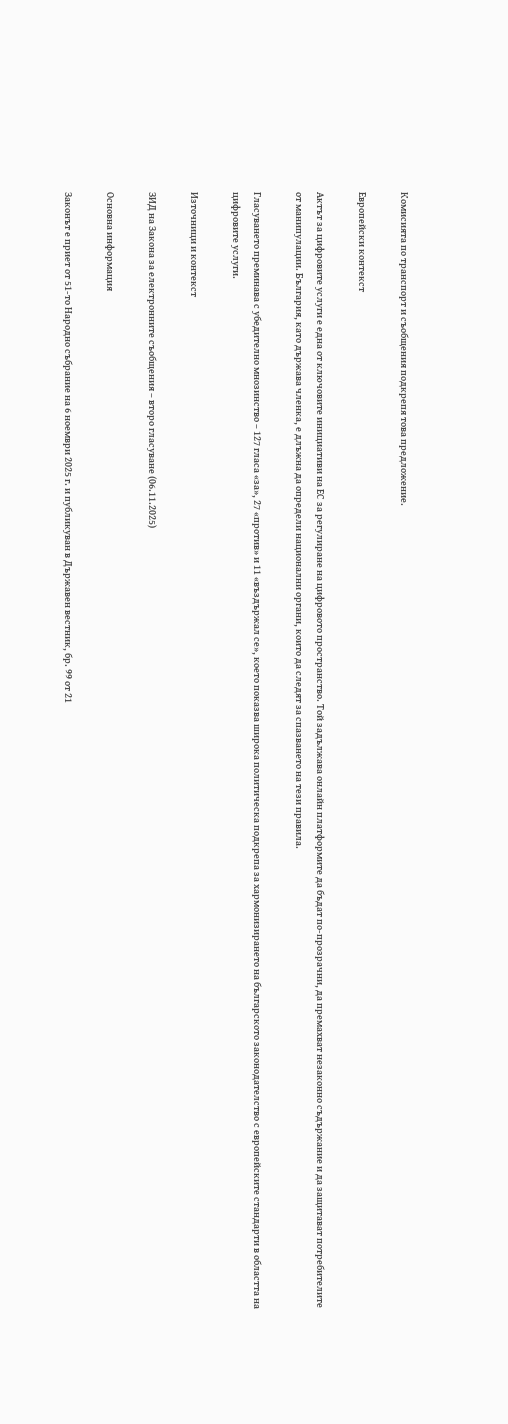Комисията по транспорт и съобщения подкрепя това предложение.

Европейски контекст

Актът за цифровите услуги е една от ключовите инициативи на ЕС за регулиране на цифровото пространство. Той задължава онлайн платформите да бъдат по-прозрачни, да премахват незаконно съдържание и да защитават потребителите от манипулации. България, като държава членка, е длъжна да определи национални органи, които да следят за спазването на тези правила.

Гласуването преминава с убедително мнозинство – 127 гласа «за», 27 «против» и 11 «въздържал се», което показва широка политическа подкрепа за хармонизирането на българското законодателство с европейските стандарти в областта на цифровите услуги.

Източници и контекст

ЗИД на Закона за електронните съобщения – второ гласуване (06.11.2025)

Основна информация

Законът е приет от 51-то Народно събрание на 6 ноември 2025 г. и публикуван в Държавен вестник, бр. 99 от 21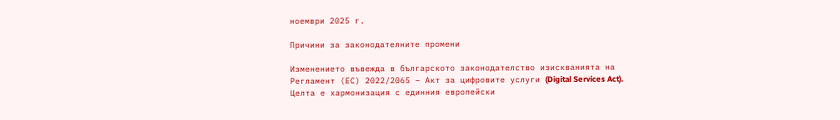ноември 2025 г.

Причини за законодателните промени

Изменението въвежда в българското законодателство изискванията на Регламент (ЕС) 2022/2065 – Акт за цифровите услуги (Digital Services Act). Целта е хармонизация с единния европейски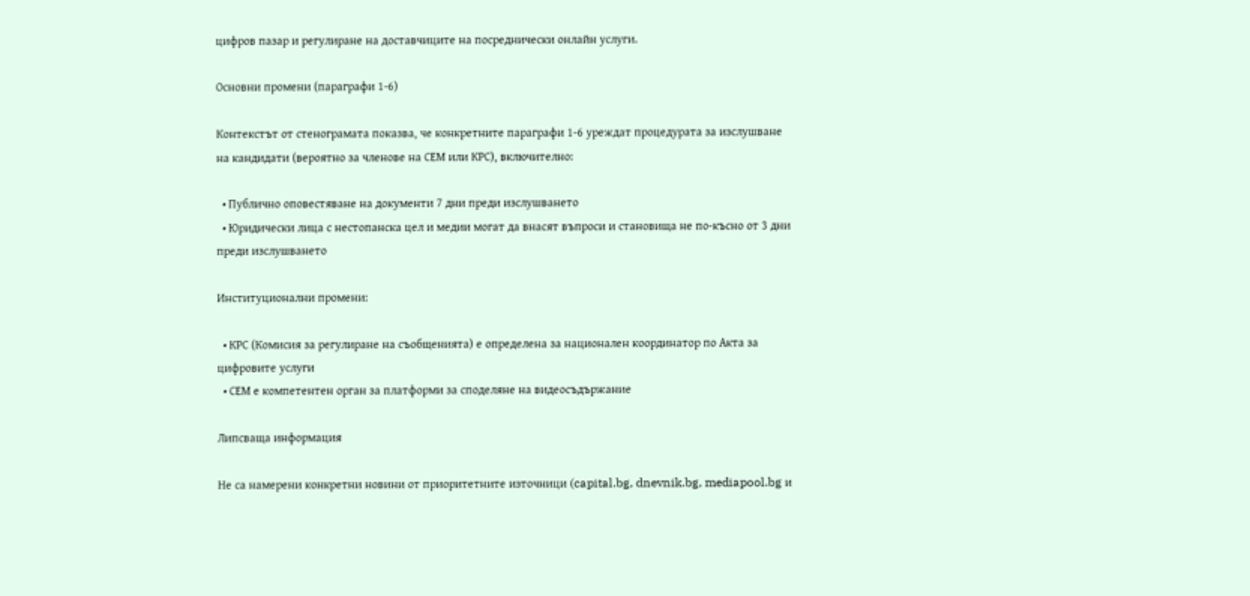цифров пазар и регулиране на доставчиците на посреднически онлайн услуги.

Основни промени (параграфи 1-6)

Контекстът от стенограмата показва, че конкретните параграфи 1-6 уреждат процедурата за изслушване на кандидати (вероятно за членове на СЕМ или КРС), включително:

  • Публично оповестяване на документи 7 дни преди изслушването
  • Юридически лица с нестопанска цел и медии могат да внасят въпроси и становища не по-късно от 3 дни преди изслушването

Институционални промени:

  • КРС (Комисия за регулиране на съобщенията) е определена за национален координатор по Акта за цифровите услуги
  • СЕМ е компетентен орган за платформи за споделяне на видеосъдържание

Липсваща информация

Не са намерени конкретни новини от приоритетните източници (capital.bg, dnevnik.bg, mediapool.bg и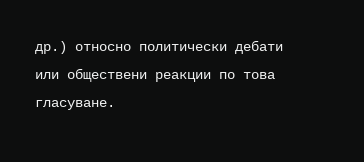др.) относно политически дебати или обществени реакции по това гласуване.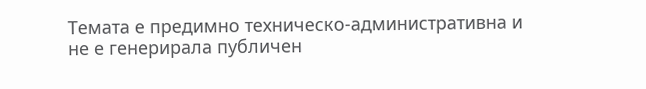Темата е предимно техническо-административна и не е генерирала публичен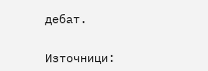дебат.


Източници: